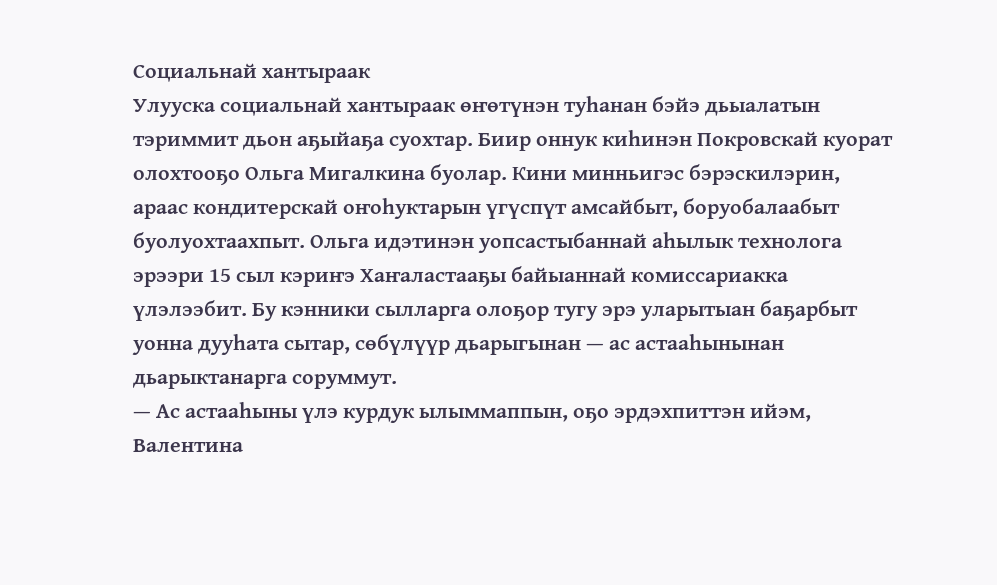Социальнай хантыраак
Улууска социальнай хантыраак өҥөтүнэн туһанан бэйэ дьыалатын тэриммит дьон аҕыйаҕа суохтар. Биир оннук киһинэн Покровскай куорат олохтооҕо Ольга Мигалкина буолар. Кини минньигэс бэрэскилэрин, араас кондитерскай оҥоһуктарын үгүспүт амсайбыт, боруобалаабыт буолуохтаахпыт. Ольга идэтинэн уопсастыбаннай аһылык технолога эрээри 15 сыл кэриҥэ Хаҥаластааҕы байыаннай комиссариакка үлэлээбит. Бу кэнники сылларга олоҕор тугу эрэ уларытыан баҕарбыт уонна дууһата сытар, сөбүлүүр дьарыгынан — ас астааһынынан дьарыктанарга соруммут.
— Ас астааһыны үлэ курдук ылыммаппын, оҕо эрдэхпиттэн ийэм, Валентина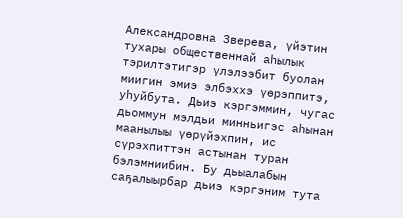Александровна Зверева, үйэтин тухары общественнай аһылык тэрилтэтигэр үлэлээбит буолан миигин эмиэ элбэххэ үөрэппитэ, уһуйбута. Дьиэ кэргэммин, чугас дьоммун мэлдьи минньигэс аһынан маанылыы үөрүйэхпин, ис сүрэхпиттэн астынан туран бэлэмниибин. Бу дьыалабын саҕалыырбар дьиэ кэргэним тута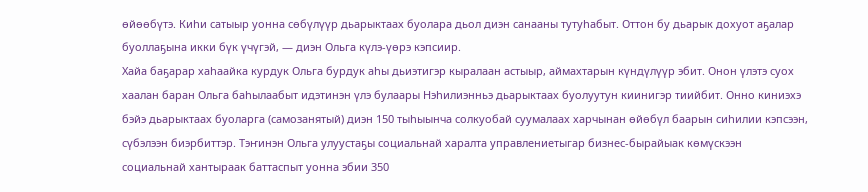өйөөбүтэ. Киһи сатыыр уонна сөбүлүүр дьарыктаах буолара дьол диэн санааны тутуһабыт. Оттон бу дьарык дохуот аҕалар буоллаҕына икки бүк үчүгэй, — диэн Ольга күлэ-үөрэ кэпсиир.
Хайа баҕарар хаһаайка курдук Ольга бурдук аһы дьиэтигэр кыралаан астыыр, аймахтарын күндүлүүр эбит. Онон үлэтэ суох хаалан баран Ольга баһылаабыт идэтинэн үлэ булаары Нэһилиэнньэ дьарыктаах буолуутун киинигэр тиийбит. Онно киниэхэ бэйэ дьарыктаах буоларга (самозанятый) диэн 150 тыһыынча солкуобай суумалаах харчынан өйөбүл баарын сиһилии кэпсээн, сүбэлээн биэрбиттэр. Тэҥинэн Ольга улуустаҕы социальнай харалта управлениетыгар бизнес-бырайыак көмүскээн социальнай хантыраак баттаспыт уонна эбии 350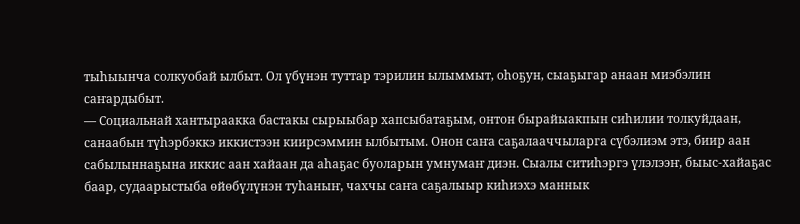тыһыынча солкуобай ылбыт. Ол үбүнэн туттар тэрилин ылыммыт, оһоҕун, сыаҕыгар анаан миэбэлин саҥардыбыт.
— Социальнай хантыраакка бастакы сырыыбар хапсыбатаҕым, онтон бырайыакпын сиһилии толкуйдаан, санаабын түһэрбэккэ иккистээн киирсэммин ылбытым. Онон саҥа саҕалааччыларга сүбэлиэм этэ, биир аан сабылыннаҕына иккис аан хайаан да аһаҕас буоларын умнумаҥ диэн. Сыалы ситиһэргэ үлэлээҥ, быыс-хайаҕас баар, судаарыстыба өйөбүлүнэн туһаныҥ, чахчы саҥа саҕалыыр киһиэхэ маннык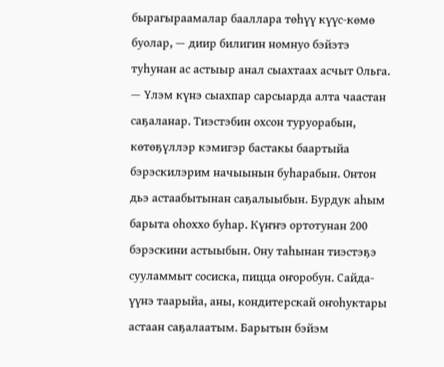бырагыраамалар бааллара төһүү күүс-көмө буолар, — диир билигин номнуо бэйэтэ туһунан ас астыыр анал сыахтаах асчыт Ольга.
— Үлэм күнэ сыахпар сарсыарда алта чаастан саҕаланар. Тиэстэбин охсон туруорабын, көтөҕүллэр кэмигэр бастакы баартыйа бэрэскилэрим начыынын буһарабын. Онтон дьэ астаабытынан саҕалыыбын. Бурдук аһым барыта оһоххо буһар. Күҥҥэ ортотунан 200 бэрэскини астыыбын. Ону таһынан тиэстэҕэ сууламмыт сосиска, пицца оҥоробун. Сайда-үүнэ таарыйа, аны, кондитерскай оҥоһуктары астаан саҕалаатым. Барытын бэйэм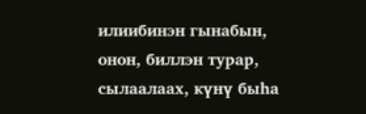илиибинэн гынабын, онон, биллэн турар, сылаалаах, күнү быһа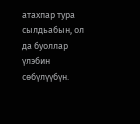атахпар тура сылдьабын, ол да буоллар үлэбин сөбүлүүбүн.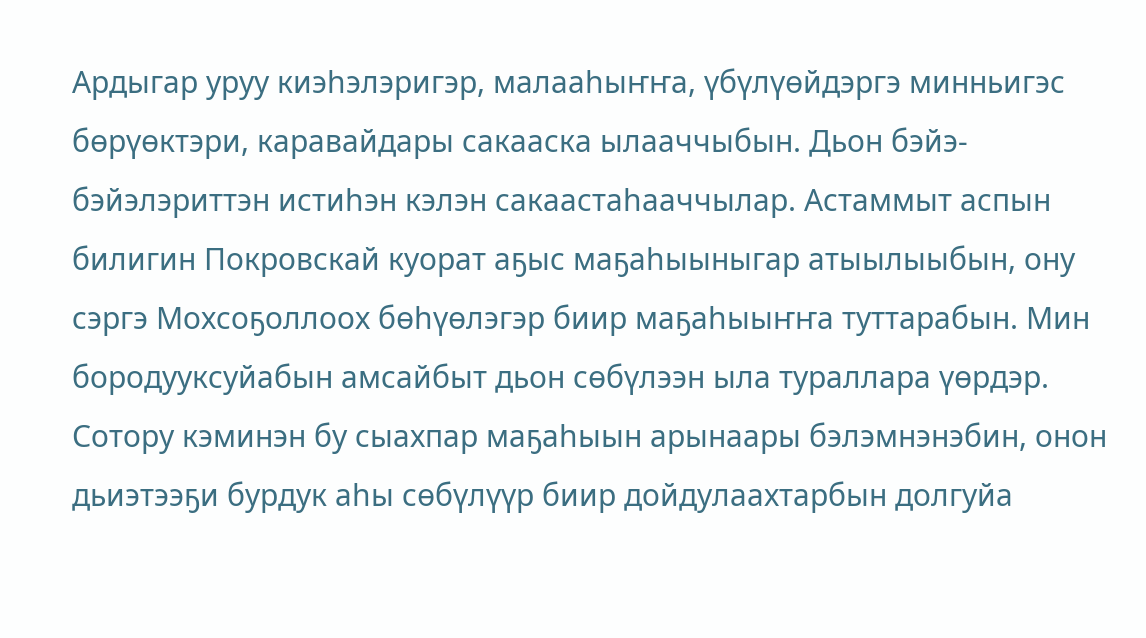Ардыгар уруу киэһэлэригэр, малааһыҥҥа, үбүлүөйдэргэ минньигэс бөрүөктэри, каравайдары сакааска ылааччыбын. Дьон бэйэ-бэйэлэриттэн истиһэн кэлэн сакаастаһааччылар. Астаммыт аспын билигин Покровскай куорат аҕыс маҕаһыыныгар атыылыыбын, ону сэргэ Мохсоҕоллоох бөһүөлэгэр биир маҕаһыыҥҥа туттарабын. Мин бородууксуйабын амсайбыт дьон сөбүлээн ыла тураллара үөрдэр. Сотору кэминэн бу сыахпар маҕаһыын арынаары бэлэмнэнэбин, онон дьиэтээҕи бурдук аһы сөбүлүүр биир дойдулаахтарбын долгуйа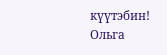күүтэбин!
Ольга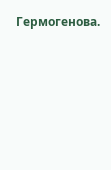Гермогенова.